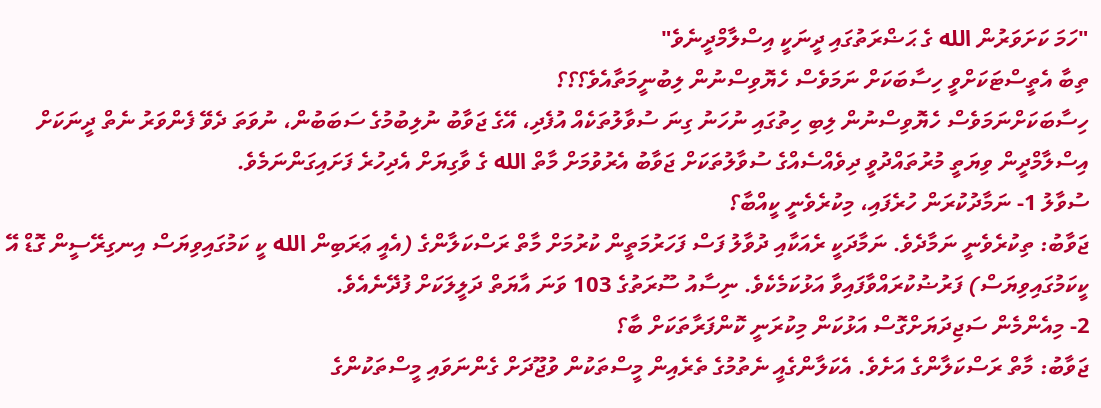"ހަމަ ކަށަވަރުން الله ގެ ޙަޟްރަތުގައި ދީނަކީ އިސްލާމްދީނެވެ"
ތިބާ އެތީސްޓަކަށްވީ ހިސާބަކަށް ނަމަވެސް ހެޔޮވިސްނުން ލިބުނީމަތާއެވެ؟؟؟
ހިސާބަކަށްނަމަވެސް ހެޔޮވިސްނުން ލިބި ހިތުގައި ނުހަނު ގިނަ ސުވާލުތަކެއް އުފެދި، އޭގެ ޖަވާބު ނުލިބުމުގެ ސަބަބުން، ނުވަތަ ދެވޭ ފެންވަރު ނެތް ދީނަކަށް އިސްލާމްދީން ވިޔަތީ މުރުތައްދުވީ ދިވެއްސެއްގެ ސުވާލުތަކަށް ޖަވާބު އެރުވުމަށް މާތް الله ގެ ވާގިޔަށް އެދިހުރެ ފަށައިގަންނަމެވެ.
ސުވާލު 1- ނަމާދުކުރަން ހުރެފައި، މިކުރެވެނީ ކީއްބާ؟
ޖަވާބު: ތިކުރެވެނީ ނަމާދެވެ. ނަމާދަކީ ރެއަކާއި ދުވާލު ފަސް ފަހަރުމަތީން ކުރުމަށް މާތް ރަސްކަލާންގެ (އެއީ ޢަރަބިން الله ކީ ކަމުގައިވިޔަސް އިނގިރޭސީން ގޮޑް އޭ ކީކަމުގައިވިޔަސް) ފަރުޟުކުރައްވާފައިވާ އަޅުކަމެކެވެ. ނިސާއު ސޫރަތުގެ 103 ވަނަ އާޔަތް ދަލީލަކަށް ފުދޭނެއެވެ.
2- މިއެންމެން ސަޖިދަޔަށްގޮސް އަޅުކަން މިކުރަނީ ކޮންފަރާތަކަށް ބާ؟
ޖަވާބު: މާތް ރަސްކަލާންގެ އަށެވެ. އެކަލާންގެއީ ނެތުމުގެ ތެރެއިން މީސްތަކުން ވުޖޫދަށް ގެންނަވައި މީސްތަކުންގެ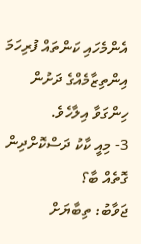އެންމެހައި ކަންތައް ފުރިހަމަ އިންތިޒާމެއްގެ ދަށުން ހިންގަވާ އިލާހެވެ.
3- މިއީ ކާކު ދަސްކޮށްދިން ގޮތެއް ބާ؟
ޖަވާބު: ތިބާޔަށް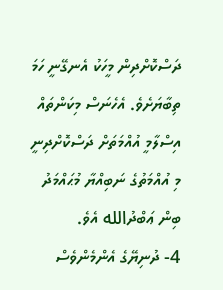ދަސްކޮށްދިން މީހަކު އެނގޭނީ ހަމަ ތިބާޔަށެވެ. އެހެނަސް މިކަންތައް އިސްލާމީ އުއްމަތަށް ދަސްކޮށްދިނީ މި އުއްމަތުގެ ނަބިއްޔާ މުޙައްމަދު ބިން ޢަބްދުالله އެވެ.
4- ދުނިޔޭގެ އެންމެންވެސް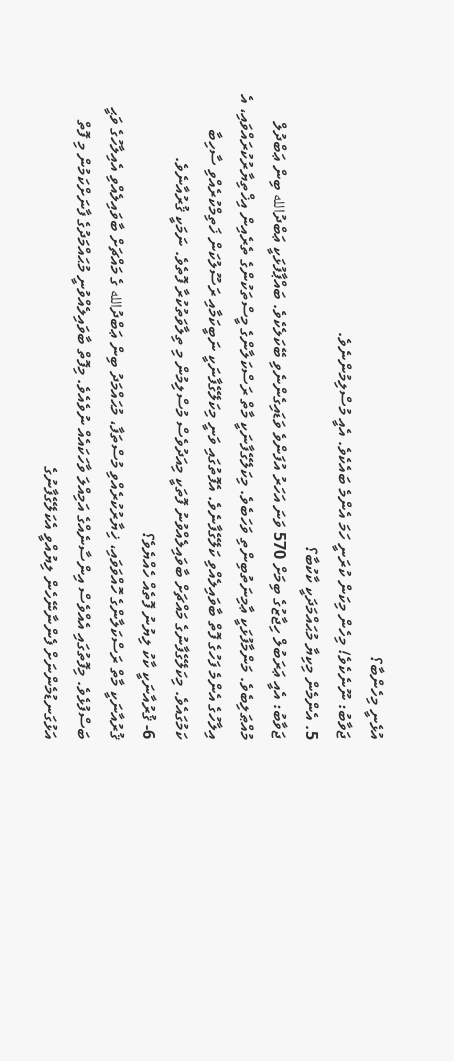އުޅެނީ މިހެންބާ؟
ޖަވާބު: ނޫނެކެވެ! މިހެން މިކަން ކުރަނީ ހަމަ އެންމެ ބައެކެވެ. އެއީ މުސްލިމުންނެވެ.
5. އެންމެން މިކިޔާ މުޙައްމަދަކީ ކާކުބާ؟
ޖަވާބު: އެއީ ޢަރަބުލް ހިޖާޒުގެ ބިމަށް 570 ވަނަ އަހަރު އުފަންވެ ވަޑައިގެންނެވި ބޭކަލެކެވެ. ބައްޕާފުޅަކީ ޢަބްދުالله ބިން ޢަބްދުލް މުއްޠަލިބެވެ. މަންމާފުޅަކީ ޢާމިނަތުބިންތި ވަހަބެވެ. މިކަލޭގެފާނަކީ މާތް ރަސްކަލާންގެ މީސްތަކުންގެ ތެރެއިން އިޚްތިޔާރުކުރައްވައި، އެ އިލާހުގެ އެންމެ ފަހުގެ ފޮތް ބާވައިލެއްވި ކަލޭގެފާނެވެ. އެފޮތުގައި ވަނީ މިކަލޭގެފާނަކީ ނަބީކަމާއި ރަސޫލުކަން ޚަތިމްކުރެއްވި ސާހިބާ ކަމުގައެވެ. މިކަލޭގެފާނުގެ މައްޗަށް ބާވައިލެއްވުނު ފޮތަކީ މިއަދުވެސް މުސްލިމުން މި ތިލާވަތުކުރާ ފޮތެވެ. ނަމަކީ ޤުރުއާނެވެ.
6- ޤުރުއާނަކީ ކާކު ލިޔުނު ފޮތެއް ހެއްޔެވެ؟
ޤުރުއާނަކީ މާތް ރަސްކަލާންގެ ހޮއްވަވައި، ޚިޔާރުކުރެއްވި މުސްތަފާ، މުޙައްމަދު ބިން ޢަބްދުالله ގެ މައްޗަށް ބާވައިލެއްވި އެއިލާހުގެ ވަޙީ ބަސްފުޅެވެ. މިފޮތުގައި އެއްވެސް އިންސާނެއްގެ އަމިއްލަ ވާހަކައެއް ނުވެއެވެ. މިފޮތް ބާވައިލެއްވުނީ މުޙައްމަދުގެ ފާނަށްކަމުން މި ފޮތް އަޅުގަނޑުމެންނަށް ފެންނާނޭހެން ލިޔުއްވީ އެކަލޭގެފާނުގެ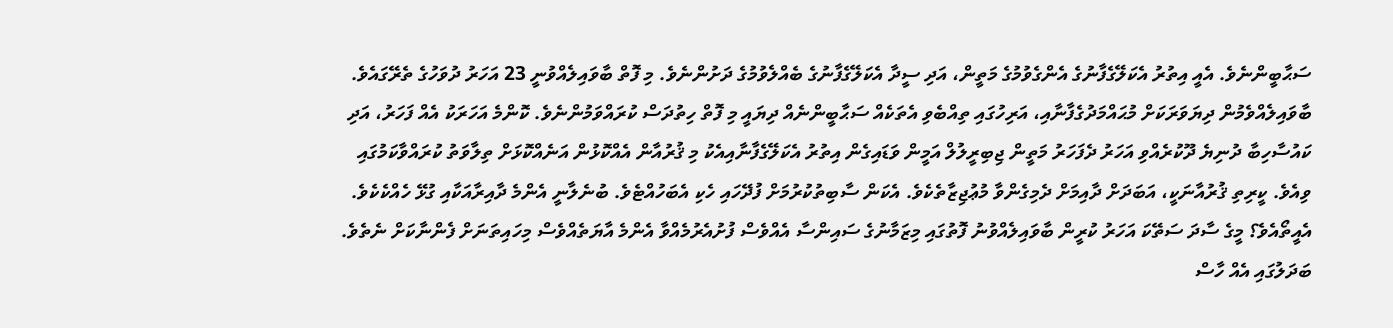ސަޙާބީންނެވެ. އެއީ އިތުރު އެކަލޭގެފާނުގެ އެންގެވުމުގެ މަތީން، އަދި ސީދާ އެކަލޭގެފާނުގެ ބެއްލެވުމުގެ ދަށުންނެވެ. މި ފޮތް ބާވައިލެއްވުނީ 23 އަހަރު ދުވަހުގެ ތެރޭގައެވެ. ބާވައިލެއްވެމުން ދިޔަވަރަކަށް މުޙައްމަދުގެފާނާއި، އަރިހުގައި ތިއްބެވި އެތަކެއް ސަޙާބީންނެއް ދިޔައީ މި ފޮތް ހިތުދަސް ކުރައްވަމުންނެވެ. ކޮންމެ އަހަރަކު އެއް ފަހަރު، އަދި ކައުސާހިބާ ދުނިޔެ ދޫކުރެއްވި އަހަރު ދެފަހަރު މަތީން ޖިބިރީލުލް އަމީން ވަޑައިގެން އިތުރު އެކަލޭގެފާނާއިއެކު މި ޤުރުއާން އެއްކޮޅުން އަނެއްކޮޅަށް ތިލާވަތު ކުރައްވާކަމުގައި ވިއެވެ. ކީރިތި ޤުރުއާނަކީ، އަބަދަށް ދާއިމަށް ދެމިގެންވާ މުޢުޖިޒާތެކެވެ. އެކަން ސާބިތުކުރުމަށް ފުދޭހައި ހެކި އެބަހުއްޓެވެ. ބުނެލާނީ އެންމެ ދާއިރާއަކާއި ގުޅޭ ހެއްކެކެވެ. އެއީތޯއެވެ؟ މީގެ ސާދަ ސަތޭކަ އަހަރު ކުރީން ބާވައިލެއްވުނު ފޮތުގައި މިޒަމާނުގެ ސައިންސާ އެއްވެސް ފުށުއެރުމެއްވާ އެންމެ އާޔަތެއްވެސް މިހައިތަނަށް ފެންނާކަށް ނެތެވެ. ބަދަލުގައި އެއް ހާސް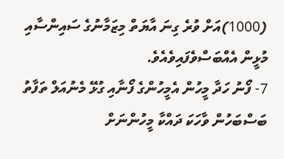(1000)އަށް ވުރެ ގިނަ އާޔަތް މިޒަމާނުގެ ސައިންސާއި މުޅީން އެއްބަސްވެފައިވެއެވެ.
7- ފޯނު ހަދާ މީހުން އެމީހުންގެ ފޯނާއި ގުޅޭ މެނުއަލް ތަފާތު ބަސްބަހުން ވާހަކަ ދައްކާ މީހުންނަށް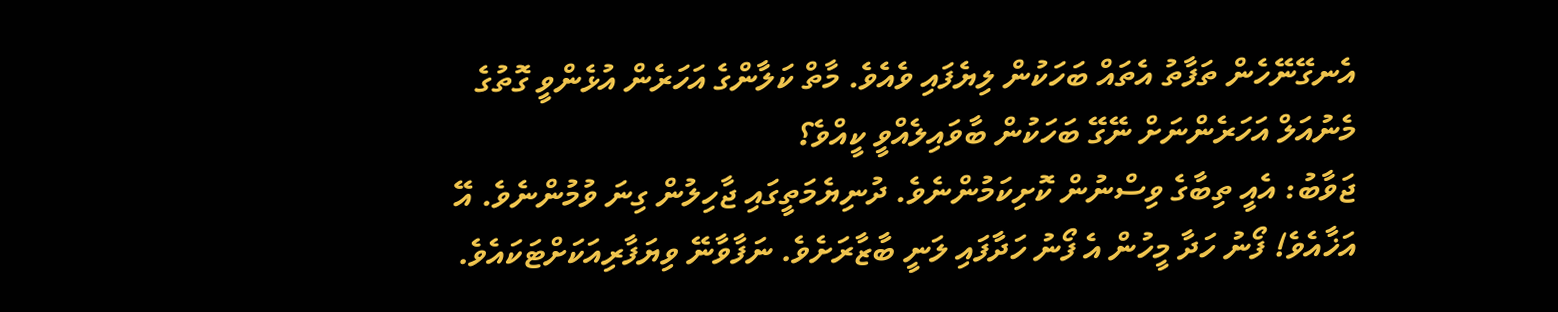އެނގޭނޭހެން ތަފާތު އެތައް ބަހަކުން ލިޔެފައި ވެއެވެ. މާތް ކަލާންގެ އަހަރެން އުޅެންވީ ގޮތުގެ މެނުއަލް އަހަރެންނަށް ނޭގޭ ބަހަކުން ބާވައިލެއްވީ ކީއްވެ؟
ޖަވާބު: އެއީ ތިބާގެ ވިސްނުން ކޮށިކަމުންނެވެ. ދުނިޔެމަތީގައި ޖާހިލުން ގިނަ ވުމުންނެވެ. އޭ އަޚާއެވެ! ފޯނު ހަދާ މީހުން އެ ފޯނު ހަދާފައި ލަނީ ބާޒާރަށެވެ. ނަފާވާނޭ ވިޔަފާރިއަކަށްޓަކައެވެ.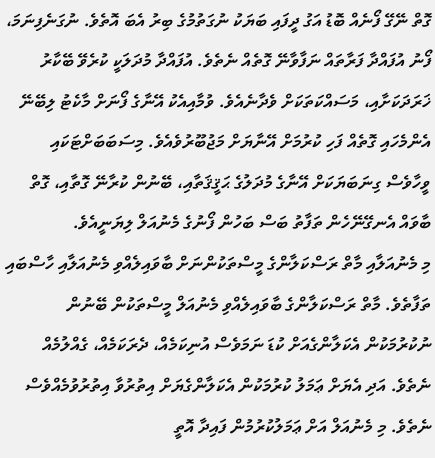ގޮތް ނޭގޭ ފޯނެއް ބޮޑު އަގު ދީފައި ބަޔަކު ނުގަތުމުގެ ބިރު އެބަ އޮތެވެ. ނުގަނެފިނަމަ، ފޯނު އުފައްދާ ފަރާތައް ނަފާވާނޭ ގޮތެއް ނެތެވެ. އުފައްދާ މުދަލަކީ ކުރެވޭ ބޭކާރު ޚަރަދަކަށާއި، މަސައްކަތަކަށް ވެދާނެއެވެ. ވުމާއިއެކު އޭނާގެ ފޯނަށް މާކެޓު ލިބޭނޭ އެންމެހައި ގޮތެއް ފަހި ކުރުމަށް އޭނާޔަށް މަޖުބޫރުވެއެވެ. މިސަބަބަށްޓަކައި ވީހާވެސް ގިނަބަޔަކަށް އޭނާގެ މުދަލުގެ ޙަޤީޤަތާއި، ބޭނުން ކުރާނޭ ގޮތާއި، ގޮތް ބާވައް އެނގޭނޭހެން ތަފާތު ބަސް ބަހުން ފޯނުގެ މެނުއަލް ލިޔަނީއެވެ.
މި މެނުއަލާއި މާތް ރަސްކަލާންގެ މީސްތަކުންނަށް ބާވައިލެއްވި މެނުއަލާއި ހާސްބައި ތަފާތެވެ. މާތް ރަސްކަލާންގެ ބާވައިލެއްވި މެނުއަލް މީސްތަކުން ބޭނުން ނުކުރުމަކުން އެކަލާންގެއަށް ކުޑަ ނަމަވެސް އުނިކަމެއް، ދެރަކަމެއް، ގެއްލުމެއް ނެތެވެ. އަދި އެޔަށް ޢަމަލު ކުރުމަކުން އެކަލާންގެޔަށް އިތުރުވާ އިތުރުވުމެއްވެސް ނެތެވެ. މި މެނުއަލް އަށް ޢަމަލުކުރުމުން ފައިދާ އޮތީ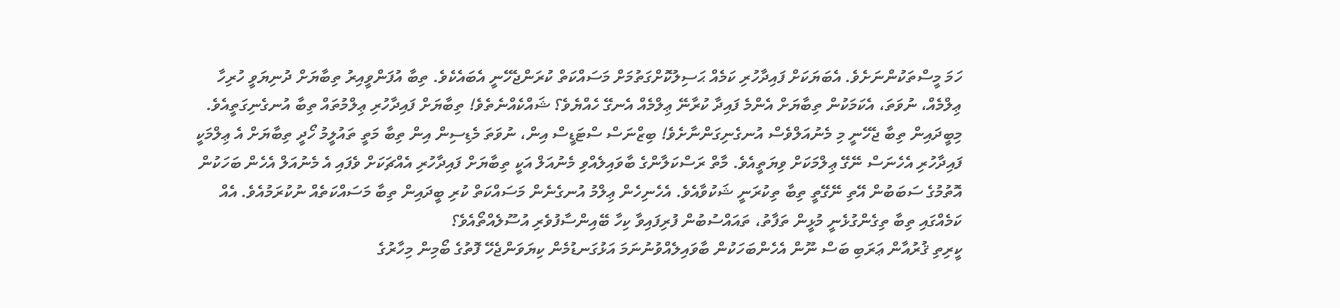ހަމަ މީސްތަކުންނަށެވެ. އެބަޔަކަށް ފައިދާހުރި ކަމެއް ޙަސިލުކޮށްގަތުމަށް މަސައްކަތް ކުރަންޖެހޭނީ އެބައެކެވެ. ތިބާ އުފަންވީއިރު ތިބާޔަށް ދުނިޔަވީ ހުރިހާ ޢިލްމެއް، ނުވަތަ، އެކަމަކުން ތިބާޔަށް އެންމެ ފައިދާ ކުރާނޭ ޢިލްމެއް އެނގޭ ހެއްޔެވެ؟ ޝައްކެއްނެތެވެ! ތިބާޔަށް ފައިދާހުރި ޢިލްމުތައް ތިބާ އުނގެނިގަތީއެވެ. މިބީދައިން ތިބާ ޖެހޭނީ މި މެނުއަލްވެސް އުނގެނިގަންނާށެވެ! ބިޒްނަސް ސްޓަޑީސް އިން، ނުވަތަ މެޑިސިން އިން ތިބާ މަތީ ތައުލީމު ހޯދީ ތިބާޔަށް އެ ޢިލްމަކީ ފައިދާހުރި އެހެނަސް ނޭގޭ ޢިލްމަކަށް ވިޔަތީއެވެ. މާތް ރަސްކަލާންގެ ބާވައިލެއްވި މެނުއަލް އަކީ ތިބާޔަށް ފައިދާހުރި އެއްޗަކަށް ވެފައި އެ މެނުއަލް އެހެން ބަހަކުން އޮތުމުގެ ސަބަބުން އޭތި ނޭގޭތީ ތިބާ ތިކުރަނީ ޝަކުވާއެވެ. އެހެނިހެން ޢިލްމު އުނގެނެން މަސައްކަތް ކުރި ބީދައިން ތިބާ މަސައްކަތެއް ނުކުރަމުއެވެ. އެއް ކަމެއްގައި ތިބާ ތިގެންގުޅެނީ މުޅީން ތަފާތު، ތައައްސުބުން ފުރިފައިވާ ކިހާ ބޭއިންސާފުވެރި އުސޫލެއްތޯއެވެ؟
ކީރިތި ޤުރުއާން ޢަރަބި ބަސް ނޫން އެހެންބަހަކުން ބާވައިލެއްވުނުނަމަ އަޅުގަނޑުމެން ކިޔަވަންޖެހޭ ފޮތުގެ ބޯމިން މިހާރުގެ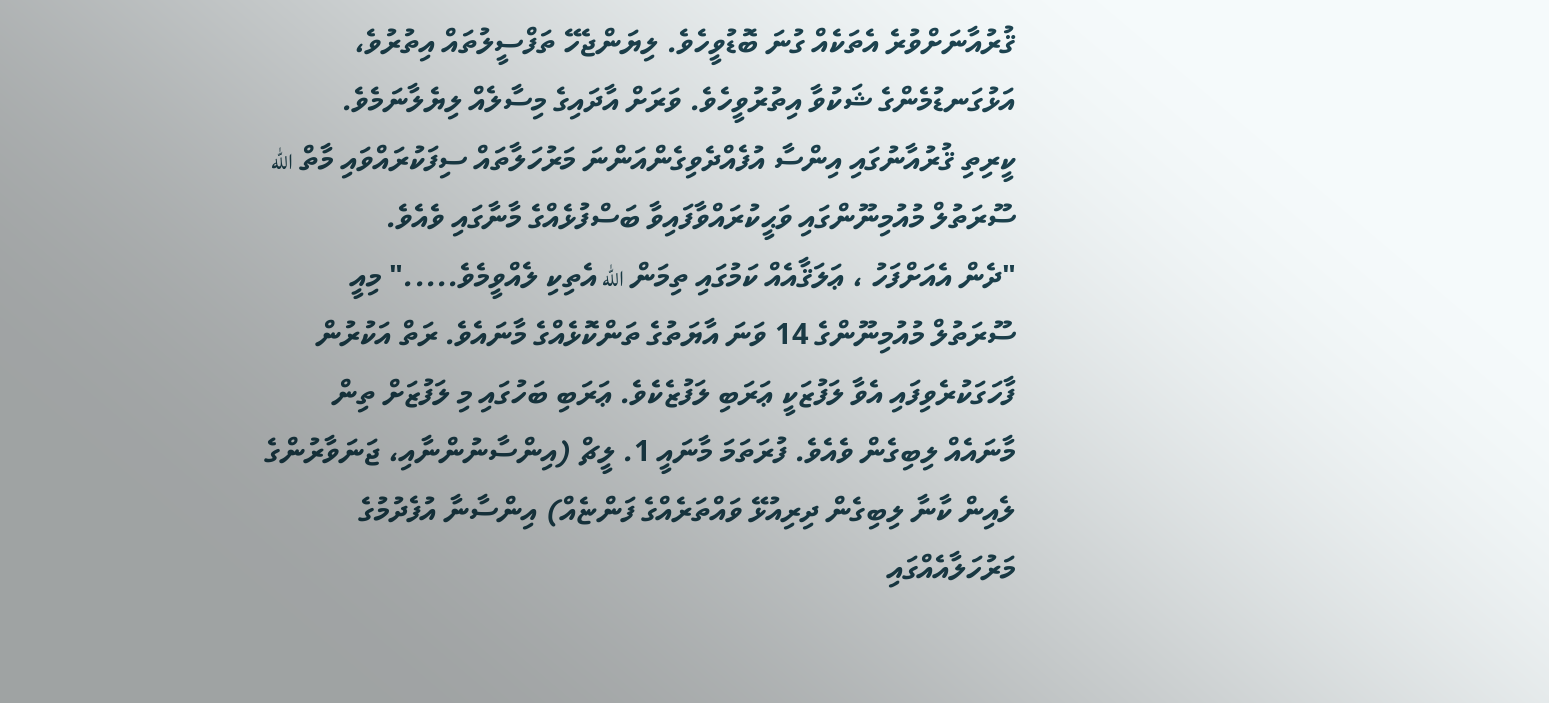ޤުރުއާނަށްވުރެ އެތަކެއް ގުނަ ބޮޑުވީހެވެ. ލިޔަންޖެހޭ ތަފްސީލުތައް އިތުރުވެ، އަޅުގަނޑުމެންގެ ޝަކުވާ އިތުރުވީހެވެ. ވަރަށް އާދައިގެ މިސާލެއް ލިޔެލާނަމެވެ.
ކީރިތި ޤުރުއާނުގައި އިންސާ އުފެއްދެވިގެންއަންނަ މަރުހަލާތައް ސިފަކުރައްވައި މާތް الله ސޫރަތުލް މުއުމިނޫންގައި ވަޙީކުރައްވާފައިވާ ބަސްފުޅެއްގެ މާނާގައި ވެއެވެ.
"ދެން އެއަށްފަހު ، ޢަލަޤާއެއް ކަމުގައި ތިމަން الله އެތިކި ލެއްވީމެވެ....." މިއީ ސޫރަތުލް މުއުމިނޫންގެ 14 ވަނަ އާޔަތުގެ ތަންކޮޅެއްގެ މާނައެވެ. ރަތް އަކުރުން ފާހަގަކުރެވިފައި އެވާ ލަފުޒަކީ ޢަރަބި ލަފުޒެކެވެ. ޢަރަބި ބަހުގައި މި ލަފުޒަށް ތިން މާނައެއް ލިބިގެން ވެއެވެ. ފުރަތަމަ މާނައީ 1. ލީޗް (އިންސާނުންނާއި، ޖަނަވާރުންގެ ލެއިން ކާނާ ލިބިގެން ދިރިއުޅޭ ވައްތަރެއްގެ ފަންޏެއް) އިންސާނާ އުފެދުމުގެ މަރުހަލާއެއްގައި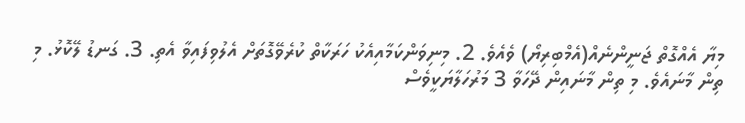މިޔާ އެއްގޮތް ޖަނީންނެއް(އެމްބިރިޔޯ) ވެއެވެ. 2. މިނިވަންކަމާއިއެކު ހަރަކާތް ކުރެވޭގޮތަށް އެލުވިފައިވާ އެތި. 3. ގަނޑު ލޭކޮޅު. މި ތިން މާނައެވެ. މި ތިން މާނައިން ދޭހަވާ 3 މަރުހަލާޔަކީވެސް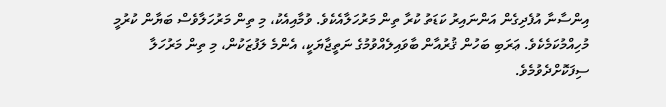އިންސާނާ އުފެދިގެން އަންނައިރު ކަޑަތު ކުރާ ތިން މަރުހަލާއެކެވެ. ވުމާއިއެކު، މި ތިން މަރުހަލާވެސް ބަޔާން ކުރުމީ މުހިއްމުކަމެކެވެ. ޢަރަބި ބަހުން ޤުރުއާން ބާވައިލެއްވުމުގެ ނަތީޖާޔަކީ، އެންމެ ލަފުޒަކުން، މި ތިން މަރުހަލާ ސިފަކޮށްދެވުމެވެ.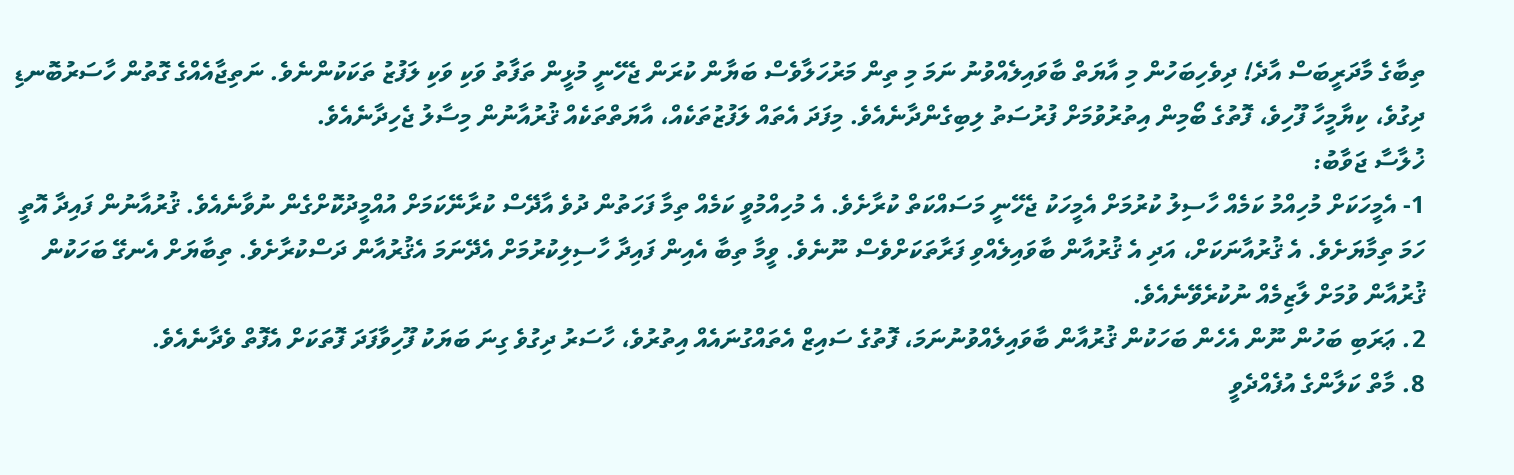ތިބާގެ މާދަރީބަސް އާދެ! ދިވެހިބަހުން މި އާޔަތް ބާވައިލެއްވުނު ނަމަ މި ތިން މަރުހަލާވެސް ބަޔާން ކުރަން ޖެހޭނީ މުޅީން ތަފާތު ވަކި ވަކި ލަފުޒު ތަކަކުންނެވެ. ނަތިޖާއެއްގެ ގޮތުން ހާސަރުބޮނޑި ދިގުވެ، ކިޔާމީހާ ފޫހިވެ، ފޮތުގެ ބޯމިން އިތުރުވުމަށް ފުރުސަތު ލިބިގެންދާނެއެވެ. މިފަދަ އެތައް ލަފުޒުތަކެއް، އާޔަތްތަކެއް ޤުރުއާނުން މިސާލު ޖެހިދާނެއެވެ.
ޚުލާސާ ޖަވާބު:
1- އެމީހަކަށް މުހިއްމު ކަމެއް ހާސިލު ކުރުމަށް އެމީހަކު ޖެހޭނީ މަސައްކަތް ކުރާށެވެ. އެ މުހިއްމުވީ ކަމެއް ތިމާ ފަހަތުން ދުވެ އާދޭސް ކުރާނޭކަމަށް އުއްމީދުކޮށްގެން ނުވާނެއެވެ. ޤުރުއާނުން ފައިދާ އޮތީ ހަމަ ތިމާޔަށެވެ. އެ ޤުރުއާނަކަށް، އަދި އެ ޤުރުއާން ބާވައިލެއްވި ފަރާތަކަށްވެސް ނޫނެވެ. ވީމާ ތިބާ އެއިން ފައިދާ ހާސިލިކުރުމަށް އެދޭނަމަ އެޤުރުއާން ދަސްކުރާށެވެ. ތިބާޔަށް އެނގޭ ބަހަކުން ޤުރުއާން ވުމަށް ލާޒިމެއް ނުކުރެވޭނެއެވެ.
2. ޢަރަބި ބަހުން ނޫން އެހެން ބަހަކުން ޤުރުއާން ބާވައިލެއްވުނުނަމަ، ފޮތުގެ ސައިޒް އެތައްގުނައެއް އިތުރުވެ، ހާސަރު ދިގުވެ ގިނަ ބަޔަކު ފޫހިވާފަދަ ފޮތަކަށް އެފޮތް ވެދާނެއެވެ.
8. މާތް ކަލާންގެ އުފެއްދެވީ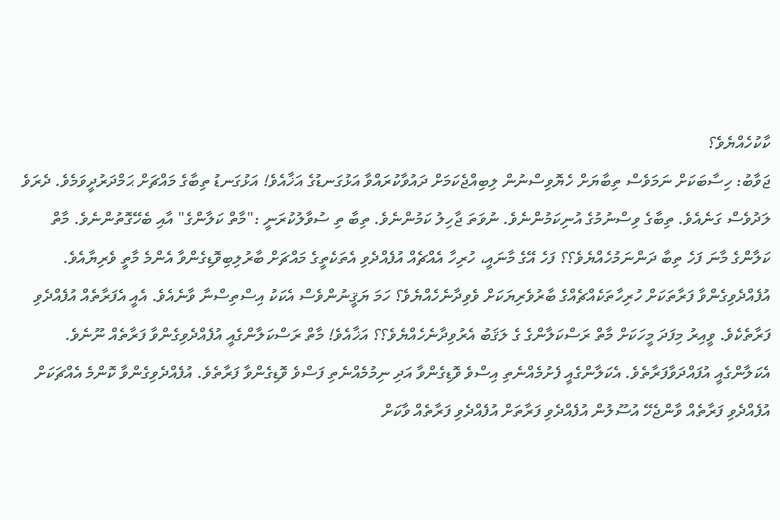ކާކުހެއްޔެވެ؟
ޖަވާބު: ހިސާބަކަށް ނަމަވެސް ތިބާޔަށް ހެޔޮވިސްނުން ލިބިއްޖެކަމަށް ދައުވާކުރައްވާ އަޅުގަނޑުގެ އަޚާއެވެ! އަޅުގަނޑު ތިބާގެ މައްޗަށް ޙަމްދަރުދީވަމެވެ. ދެރަވެ ލަދުވެސް ގަނެއެވެ. ތިބާގެ ވިސްނުމުގެ އުނިކަމުންނެވެ. ނުވަތަ ޖާހިލު ކަމުންނެވެ. ތިބާ ތި ސުވާލުކުރަނީ :"މާތް ކަލާންގެ" އާއި ބެހޭގޮތުންނެވެ. މާތް ކަލާންގެ މާނަ ފަހެ ތިބާ ދަންނަމުހެއްޔެވެ؟؟ ފަހެ އޭގެ މާނައީ، ހުރިހާ އެއްޗެއް އުފެއްދެވި އެތަކެތީގެ މައްޗަށް ބާރުލިބިވޮޑިގެންވާ އެންމެ މާތީ ވެރިޔާއެވެ. އުފެއްދެވިގެންވާ ފަރާތަކަށް ހުރިހާތަކެއްޗެއްގެ ބާރުވެރިޔަކަށް ވެވިދާނެހެއްޔެވެ؟ ހަމަ ޔަޤީނުންވެސް އެކަކު އިސްތިސްނާ ވާނެއެވެ. އެއީ އެފަރާތެއް އުފެއްދެވި ފަރާތެކެވެ. ވީއިރު މިފަދަ މީހަކަށް މާތް ރަސްކަލާންގެ ގެ ލަޤަބު އެރުވިދާނެހެއްޔެވެ؟؟ އަޚާއެވެ! މާތް ރަސްކަލާންގެއީ އުފެއްދެވިގެންވާ ފަރާތެއް ނޫނެވެ. އެކަލާންގެއީ އުފައްދަވާފަރާތެވެ. އެކަލާންގެއީ ފެށުމެއްނެތި އިސްވެ ވޮޑިގެންވާ އަދި ނިމުމެއްނެތި ފަސްވެ ވޮޑިގެންވާ ފަރާތެވެ. އުފެއްދެވިގެންވާ ކޮންމެ އެއްޗަކަށް އުފެއްދެވި ފަރާތެއް ވާންޖެހޭ އުސޫލުން އުފެއްދެވި ފަރާތަށް އުފެއްދެވި ފަރާތެއް ވާކަށް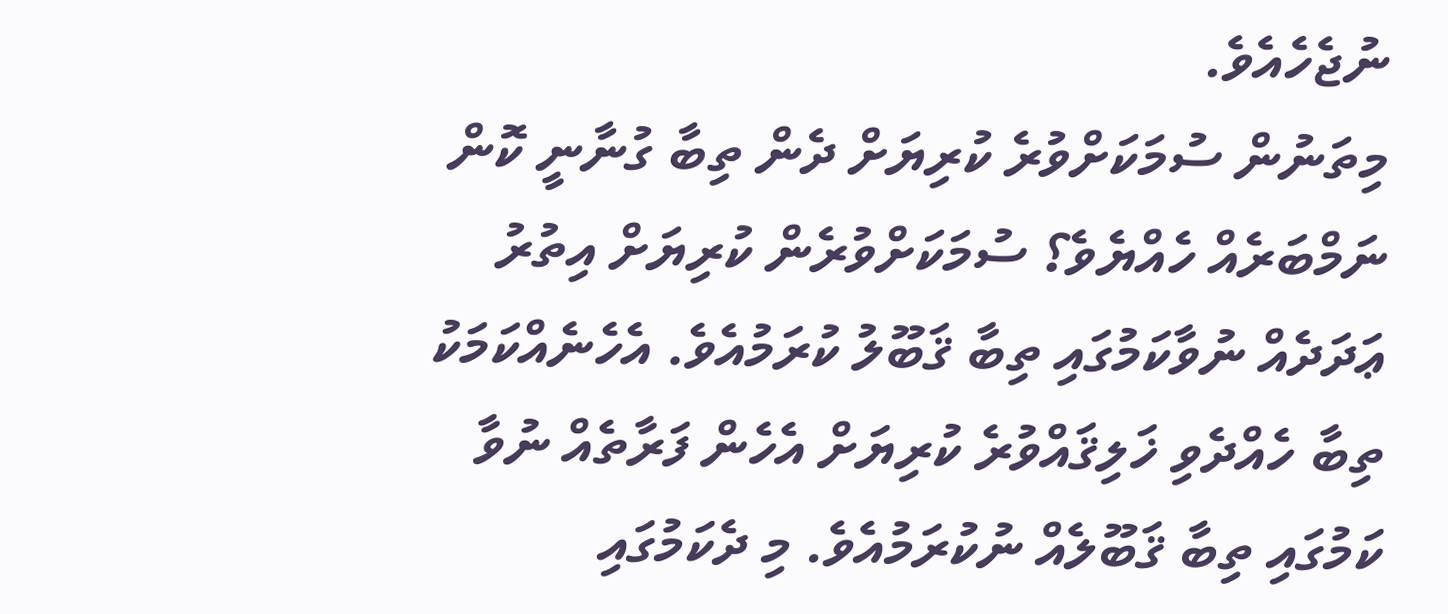ނުޖެހެއެވެ.
މިތަނުން ސުމަކަށްވުރެ ކުރިޔަށް ދެން ތިބާ ގުނާނީ ކޮން ނަމްބަރެއް ހެއްޔެވެ؟ ސުމަކަށްވުރެން ކުރިޔަށް އިތުރު ޢަދަދެއް ނުވާކަމުގައި ތިބާ ޤަބޫލު ކުރަމުއެވެ. އެހެނެއްކަމަކު ތިބާ ހެއްދެވި ޚަލިޤައްވުރެ ކުރިޔަށް އެހެން ފަރާތެއް ނުވާ ކަމުގައި ތިބާ ޤަބޫލެއް ނުކުރަމުއެވެ. މި ދެކަމުގައި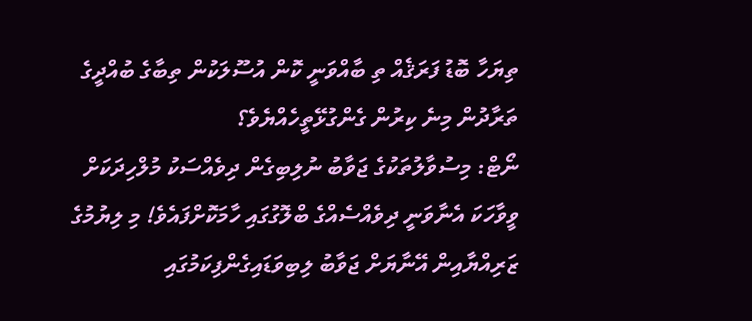ތިޔަހާ ބޮޑު ފަރަޤެއް ތި ބާއްވަނީ ކޮން އުސޫލަކުން ތިބާގެ ބުއްދީގެ ތަރާދުން މިނެ ކިރުން ގެންގުޅޭތީހެއްޔެވެ؟
ނޯޓް: މިސުވާލުތަކުގެ ޖަވާބު ނުލިބިގެން ދިވެއްސަކު މުލްހިދަކަށް ވީވާހަކަ އެނާވަނީ ދިވެއްސެއްގެ ބްލޮގުގައި ހާމަކޮށްފައެވެ! މި ލިޔުމުގެ ޒަރިއްޔާއިން އޭނާޔަށް ޖަވާބު ލިބިވަޑައިގެންފިކަމުގައި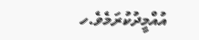އުއްމީދުކުރަމެވެ.ހ